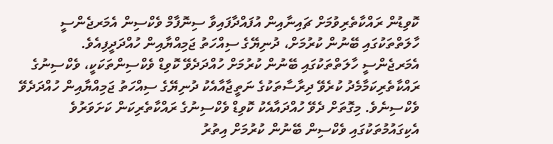ކޮވިޑުން ރައްކާތެރިވުމަށް ޗައިނާއިން އުފައްދާފައިވާ ސިނޮފާމް ވެކްސިން އެމަރޖެންސީ ހާލަތްތަކުގައި ބޭނުން ކުރުމަށް، ދުނިޔޭގެ ސިއްހަތު ޖަމިއްޔާއިން ހުއްދަދީފިއެވެ.
އެމަރޖެންސީ ހާލަތްތަކުގައި ބޭނުން ކުރުމަށް ހުއްދަދެވޭ ކޮވިޑް ވެކްސިންތަކަކީ، ވެކްސިނުގެ ރައްކާތެރިކަމާމެދު ކުރެވޭ ދިރާސާތަކުގެ ނަތީޖާއާއެކު ދުނިޔޭގެ ސިއްހަތު ޖަމިއްޔާއިން ހުއްދަދެވޭ ވެކްސިނެވެ. މިގޮތަށް ދެވޭ ހުއްދައާއެކު ކޮވިޑް ވެކްސިނުގެ ރައްކާތެރިކަން ކަށަވަރުވެ އެކިގައުމުތަކުގައި ވެކްސިން ބޭނުން ކުރުމަށް އިތުރު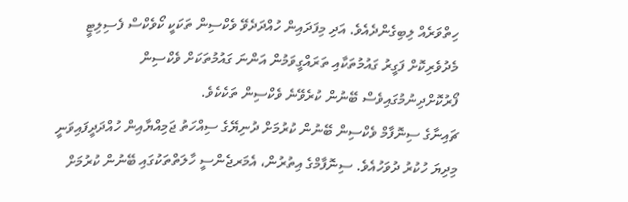ހިތްވަރެއް ލިބިގެންދެއެވެ. އަދި މިފަދައިން ހުއްދަދެވޭ ވެކްސިން ތަކަކީ ކޯވެކްސް ފެސިލިޓީ މެދުވެރިކޮށް ފަގީރު ގައުމުތަކާއި ތަރައްގީވަމުން އަންނަ ގައުމުތަކަށް ވެކްސިން ފޯރުކޮށްދިނުމުގައިވެސް ބޭނުން ކުރެވޭނެ ވެކްސިން ތަކެކެވެ.
ޗައިނާގެ ސިނޮފާމް ވެކްސިން ބޭނުން ކުރުމަށް ދުނިޔޭގެ ސިއްހަތު ޖަމިއްޔާއިން ހުއްދަދީފައިވަނީ މިދިޔަ ހުކުރު ދުވަހުއެވެ. ސިނޮފާމްގެ އިތުރުން، އެމަރޖެންސީ ހާލަތްތަކުގައި ބޭނުން ކުރުމަށް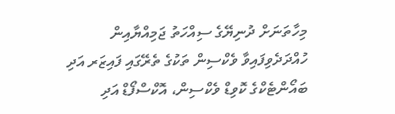މިހާތަނަށް ދުނިޔޭގެ ސިއްހަތު ޖަމިއްޔާއިން ހުއްދަދެވިފައިވާ ވެކްސިން ތަކުގެ ތެރޭގައި ފައިޒަރ އަދި ބައޯންޓެކްގެ ކޮވިޑް ވެކްސިން، އޮކްސްފޯޑް އަދި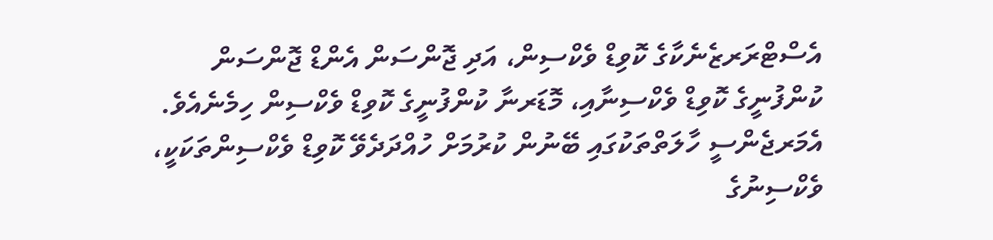އެސްޓްރަރޒެނެކާގެ ކޮވިޑް ވެކްސިން، އަދި ޖޮންސަން އެންޑް ޖޮންސަން ކުންފުނީގެ ކޮވިޑް ވެކްސިނާއި، މޮޑަރނާ ކުންފުނީގެ ކޮވިޑް ވެކްސިން ހިމެނެއެވެ.
އެމަރޖެންސީ ހާލަތްތަކުގައި ބޭނުން ކުރުމަށް ހުއްދަދެވޭ ކޮވިޑް ވެކްސިންތަކަކީ، ވެކްސިނުގެ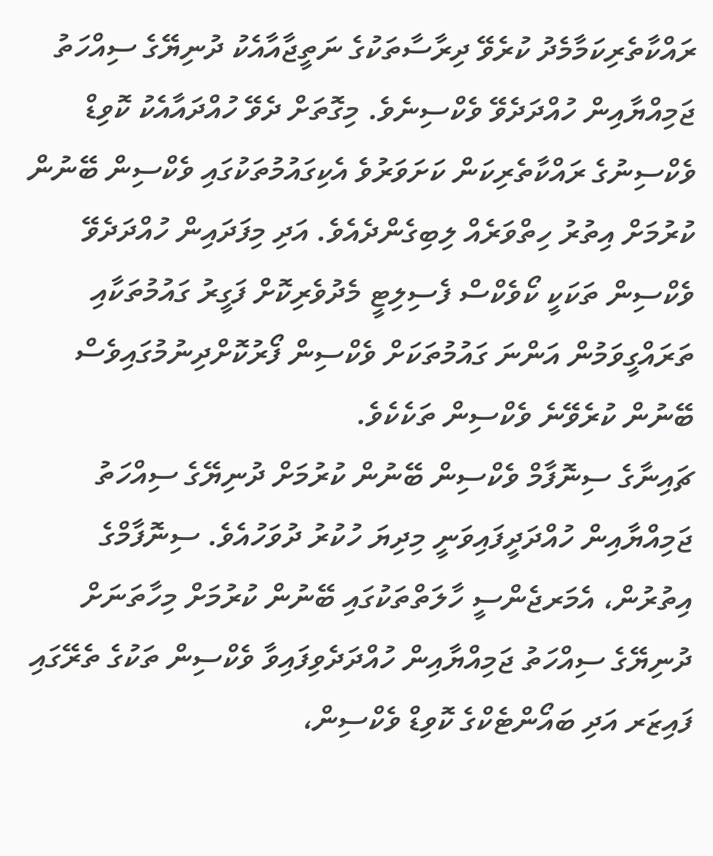ރައްކާތެރިކަމާމެދު ކުރެވޭ ދިރާސާތަކުގެ ނަތީޖާއާއެކު ދުނިޔޭގެ ސިއްހަތު ޖަމިއްޔާއިން ހުއްދަދެވޭ ވެކްސިނެވެ. މިގޮތަށް ދެވޭ ހުއްދައާއެކު ކޮވިޑް ވެކްސިނުގެ ރައްކާތެރިކަން ކަށަވަރުވެ އެކިގައުމުތަކުގައި ވެކްސިން ބޭނުން ކުރުމަށް އިތުރު ހިތްވަރެއް ލިބިގެންދެއެވެ. އަދި މިފަދައިން ހުއްދަދެވޭ ވެކްސިން ތަކަކީ ކޯވެކްސް ފެސިލިޓީ މެދުވެރިކޮށް ފަގީރު ގައުމުތަކާއި ތަރައްގީވަމުން އަންނަ ގައުމުތަކަށް ވެކްސިން ފޯރުކޮށްދިނުމުގައިވެސް ބޭނުން ކުރެވޭނެ ވެކްސިން ތަކެކެވެ.
ޗައިނާގެ ސިނޮފާމް ވެކްސިން ބޭނުން ކުރުމަށް ދުނިޔޭގެ ސިއްހަތު ޖަމިއްޔާއިން ހުއްދަދީފައިވަނީ މިދިޔަ ހުކުރު ދުވަހުއެވެ. ސިނޮފާމްގެ އިތުރުން، އެމަރޖެންސީ ހާލަތްތަކުގައި ބޭނުން ކުރުމަށް މިހާތަނަށް ދުނިޔޭގެ ސިއްހަތު ޖަމިއްޔާއިން ހުއްދަދެވިފައިވާ ވެކްސިން ތަކުގެ ތެރޭގައި ފައިޒަރ އަދި ބައޯންޓެކްގެ ކޮވިޑް ވެކްސިން،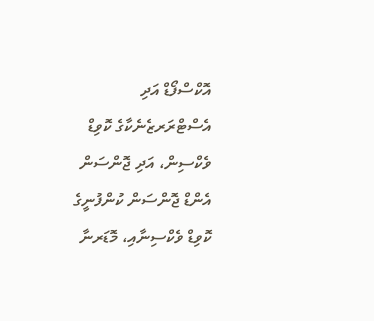އޮކްސްފޯޑް އަދި އެސްޓްރަރޒެނެކާގެ ކޮވިޑް ވެކްސިން، އަދި ޖޮންސަން އެންޑް ޖޮންސަން ކުންފުނީގެ ކޮވިޑް ވެކްސިނާއި، މޮޑަރނާ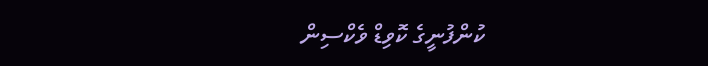ކުންފުނީގެ ކޮވިޑް ވެކްސިން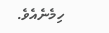ހިމެނެއެވެ.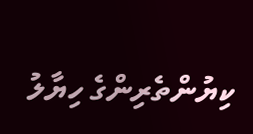ކިޔުންތެރިންގެ ހިޔާލު